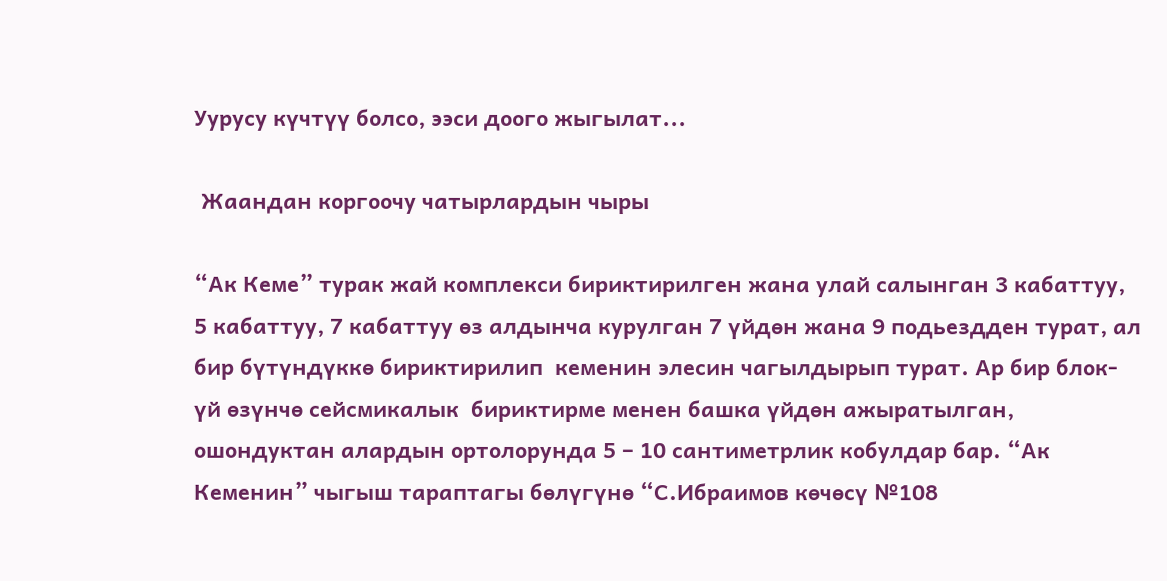Уурусу күчтүү болсо, ээси доого жыгылат...

 Жаандан коргоочу чатырлардын чыры

“Ак Кеме” турак жай комплекси бириктирилген жана улай салынган 3 кабаттуу, 5 кабаттуу, 7 кабаттуу өз алдынча курулган 7 үйдөн жана 9 подьездден турат, ал бир бүтүндүккө бириктирилип  кеменин элесин чагылдырып турат. Ар бир блок-үй өзүнчө сейсмикалык  бириктирме менен башка үйдөн ажыратылган, ошондуктан алардын ортолорунда 5 – 10 сантиметрлик кобулдар бар. “Ак Кеменин” чыгыш тараптагы бөлүгүнө “С.Ибраимов көчөсү №108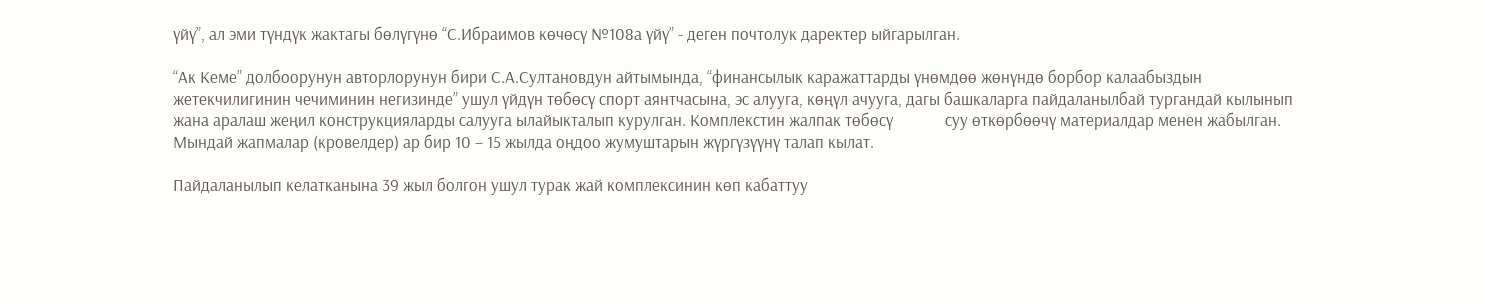үйү”, ал эми түндүк жактагы бөлүгүнө “С.Ибраимов көчөсү №108а үйү” - деген почтолук даректер ыйгарылган.

“Ак Кеме” долбоорунун авторлорунун бири С.А.Султановдун айтымында, “финансылык каражаттарды үнөмдөө жөнүндө борбор калаабыздын жетекчилигинин чечиминин негизинде” ушул үйдүн төбөсү спорт аянтчасына, эс алууга, көңүл ачууга, дагы башкаларга пайдаланылбай тургандай кылынып жана аралаш жеңил конструкцияларды салууга ылайыкталып курулган. Комплекстин жалпак төбөсү             суу өткөрбөөчү материалдар менен жабылган. Мындай жапмалар (кровелдер) ар бир 10 – 15 жылда оңдоо жумуштарын жүргүзүүнү талап кылат.

Пайдаланылып келатканына 39 жыл болгон ушул турак жай комплексинин көп кабаттуу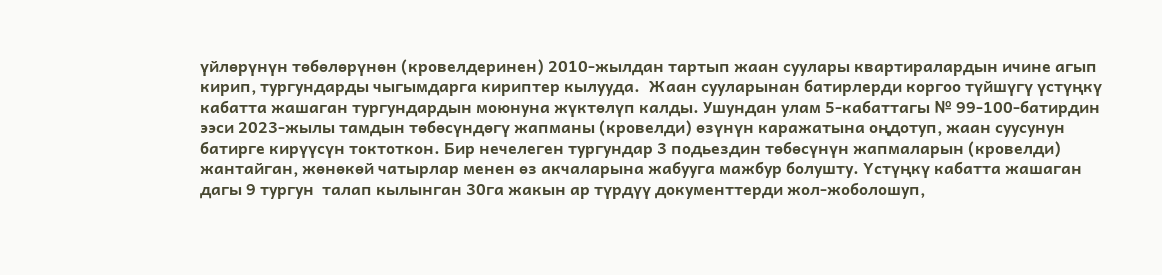үйлөрүнүн төбөлөрүнөн (кровелдеринен) 2010-жылдан тартып жаан суулары квартиралардын ичине агып кирип, тургундарды чыгымдарга кириптер кылууда.  Жаан сууларынан батирлерди коргоо түйшүгү үстүңкү кабатта жашаган тургундардын моюнуна жүктөлүп калды. Ушундан улам 5-кабаттагы № 99-100-батирдин ээси 2023-жылы тамдын төбөсүндөгү жапманы (кровелди) өзүнүн каражатына оңдотуп, жаан суусунун батирге кирүүсүн токтоткон. Бир нечелеген тургундар 3 подьездин төбөсүнүн жапмаларын (кровелди) жантайган, жөнөкөй чатырлар менен өз акчаларына жабууга мажбур болушту. Үстүңкү кабатта жашаган дагы 9 тургун  талап кылынган 30га жакын ар түрдүү документтерди жол-жоболошуп,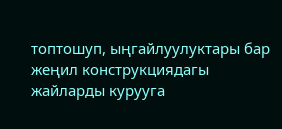топтошуп, ыңгайлуулуктары бар жеңил конструкциядагы жайларды курууга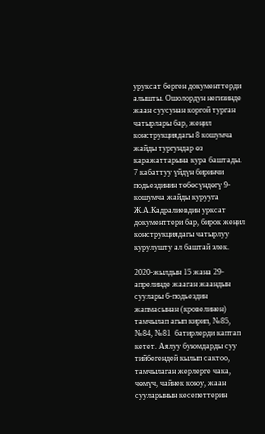уруксат берген документтерди алышты. Ошолордун негизинде жаан суусунан коргой турган чатырлары бар, жеңил конструкциядагы 8 кошумча жайды тургундар өз каражаттарына кура баштады. 7 кабаттуу үйдүн биринчи подьездинин төбөсүндөгү 9-кошумча жайды курууга Ж.А.Кадралиевдин урксат документтери бар, бирок жеңил конструкциядагы чатырлуу курулушту ал баштай элек.

2020-жылдын 15 жана 29-апрелинде жааган жаандын суулары 6-подьездин жапмасынан (кровелинен) тамчылап агып кирип, №85, №84, №81  батирлерди каптап кетет. Аялуу буюмдарды суу тийбегендей кылып сактоо, тамчылаган жерлерге чака, чөмүч, чайнек коюу, жаан сууларынын кесепеттерин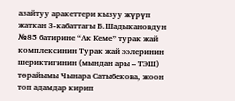азайтуу аракеттери кызуу жүрүп жаткан 3-кабаттагы Б.Шадыкановдун №85 батирине “Ак Кеме” турак жай комплексинин Турак жай ээлеринин шериктигинин (мындан ары – ТЭШ) төрайымы Чынара Сатыбекова, жоон топ адамдар кирип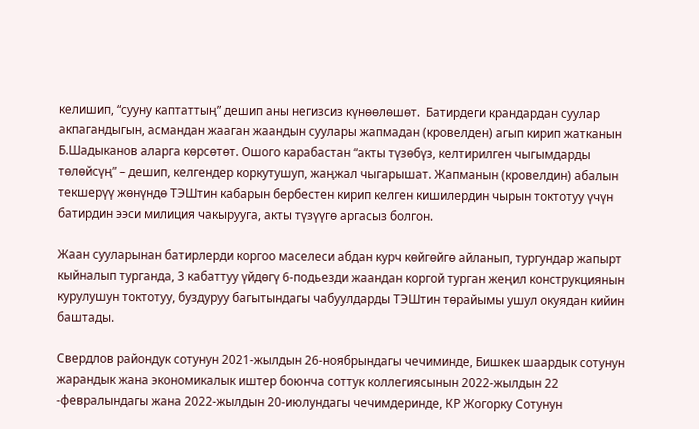келишип, “сууну каптаттың” дешип аны негизсиз күнөөлөшөт.  Батирдеги крандардан суулар акпагандыгын, асмандан жааган жаандын суулары жапмадан (кровелден) агып кирип жатканын Б.Шадыканов аларга көрсөтөт. Ошого карабастан “акты түзөбүз, келтирилген чыгымдарды төлөйсүң” – дешип, келгендер коркутушуп, жаңжал чыгарышат. Жапманын (кровелдин) абалын текшерүү жөнүндө ТЭШтин кабарын бербестен кирип келген кишилердин чырын токтотуу үчүн батирдин ээси милиция чакырууга, акты түзүүгө аргасыз болгон.

Жаан сууларынан батирлерди коргоо маселеси абдан курч көйгөйгө айланып, тургундар жапырт кыйналып турганда, 3 кабаттуу үйдөгү 6-подьезди жаандан коргой турган жеңил конструкциянын курулушун токтотуу, буздуруу багытындагы чабуулдарды ТЭШтин төрайымы ушул окуядан кийин баштады.

Свердлов райондук сотунун 2021-жылдын 26-ноябрындагы чечиминде, Бишкек шаардык сотунун жарандык жана экономикалык иштер боюнча соттук коллегиясынын 2022-жылдын 22 -февралындагы жана 2022-жылдын 20-июлундагы чечимдеринде, КР Жогорку Сотунун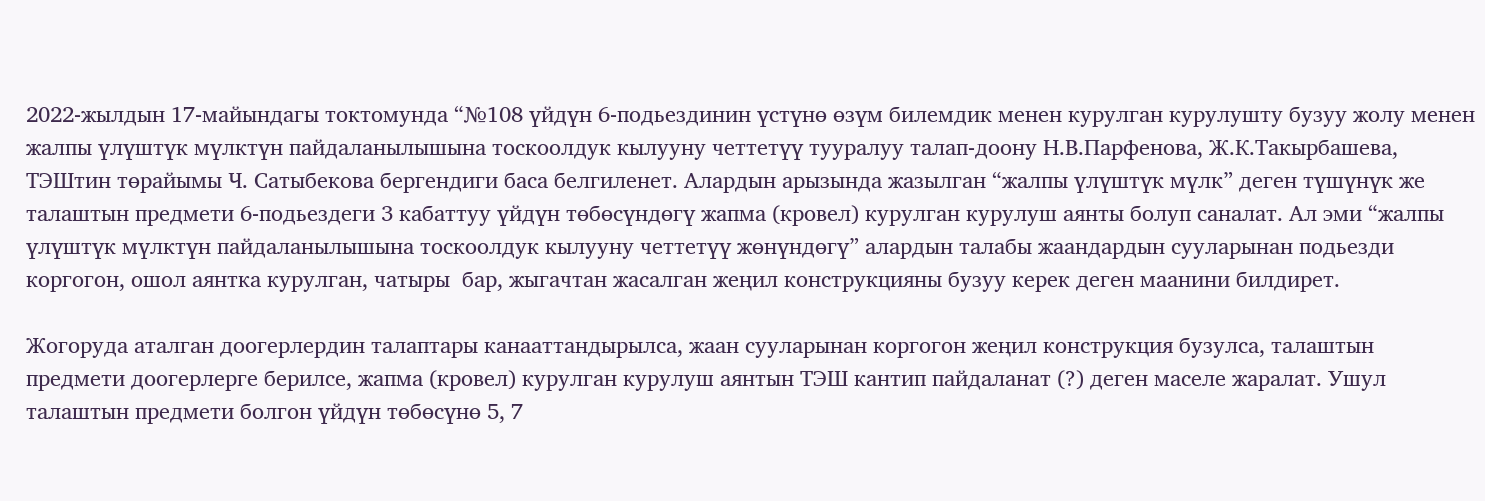2022-жылдын 17-майындагы токтомунда “№108 үйдүн 6-подьездинин үстүнө өзүм билемдик менен курулган курулушту бузуу жолу менен жалпы үлүштүк мүлктүн пайдаланылышына тоскоолдук кылууну четтетүү тууралуу талап-доону Н.В.Парфенова, Ж.К.Такырбашева, ТЭШтин төрайымы Ч. Сатыбекова бергендиги баса белгиленет. Алардын арызында жазылган “жалпы үлүштүк мүлк” деген түшүнүк же талаштын предмети 6-подьездеги 3 кабаттуу үйдүн төбөсүндөгү жапма (кровел) курулган курулуш аянты болуп саналат. Ал эми “жалпы үлүштүк мүлктүн пайдаланылышына тоскоолдук кылууну четтетүү жөнүндөгү” алардын талабы жаандардын сууларынан подьезди коргогон, ошол аянтка курулган, чатыры  бар, жыгачтан жасалган жеңил конструкцияны бузуу керек деген маанини билдирет.

Жогоруда аталган доогерлердин талаптары канааттандырылса, жаан сууларынан коргогон жеңил конструкция бузулса, талаштын предмети доогерлерге берилсе, жапма (кровел) курулган курулуш аянтын ТЭШ кантип пайдаланат (?) деген маселе жаралат. Ушул  талаштын предмети болгон үйдүн төбөсүнө 5, 7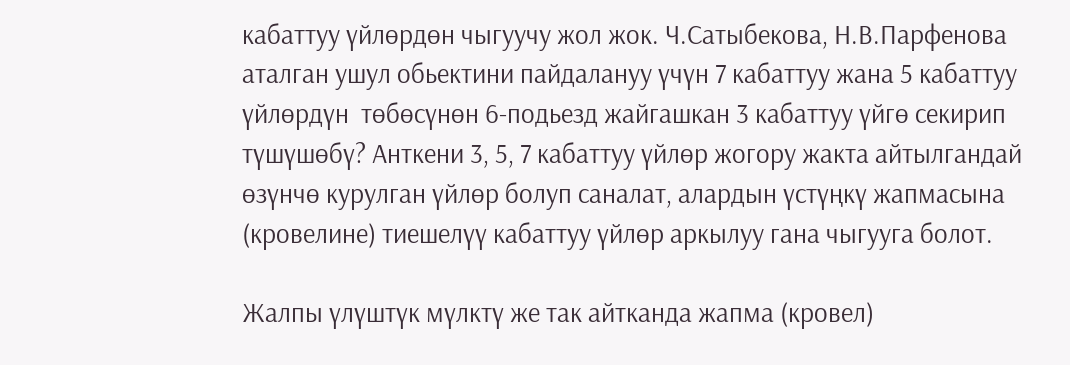кабаттуу үйлөрдөн чыгуучу жол жок. Ч.Сатыбекова, Н.В.Парфенова аталган ушул обьектини пайдалануу үчүн 7 кабаттуу жана 5 кабаттуу үйлөрдүн  төбөсүнөн 6-подьезд жайгашкан 3 кабаттуу үйгө секирип түшүшөбү? Анткени 3, 5, 7 кабаттуу үйлөр жогору жакта айтылгандай өзүнчө курулган үйлөр болуп саналат, алардын үстүңкү жапмасына (кровелине) тиешелүү кабаттуу үйлөр аркылуу гана чыгууга болот.

Жалпы үлүштүк мүлктү же так айтканда жапма (кровел)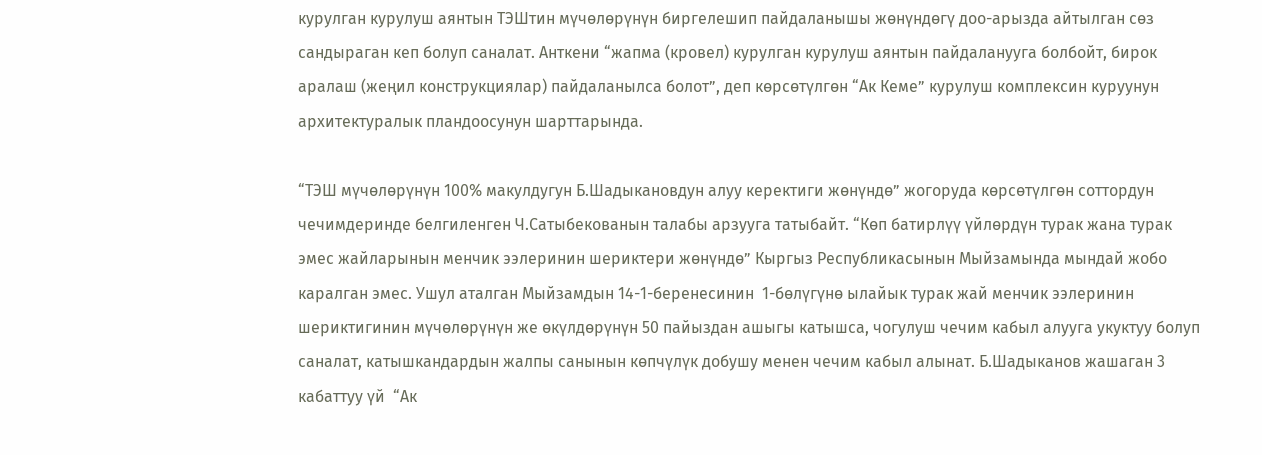курулган курулуш аянтын ТЭШтин мүчөлөрүнүн биргелешип пайдаланышы жөнүндөгү доо-арызда айтылган сөз сандыраган кеп болуп саналат. Анткени “жапма (кровел) курулган курулуш аянтын пайдаланууга болбойт, бирок аралаш (жеңил конструкциялар) пайдаланылса болот”, деп көрсөтүлгөн “Ак Кеме” курулуш комплексин куруунун архитектуралык пландоосунун шарттарында.

“ТЭШ мүчөлөрүнүн 100% макулдугун Б.Шадыкановдун алуу керектиги жөнүндө” жогоруда көрсөтүлгөн соттордун чечимдеринде белгиленген Ч.Сатыбекованын талабы арзууга татыбайт. “Көп батирлүү үйлөрдүн турак жана турак эмес жайларынын менчик ээлеринин шериктери жөнүндө” Кыргыз Республикасынын Мыйзамында мындай жобо каралган эмес. Ушул аталган Мыйзамдын 14-1-беренесинин  1-бөлүгүнө ылайык турак жай менчик ээлеринин шериктигинин мүчөлөрүнүн же өкүлдөрүнүн 50 пайыздан ашыгы катышса, чогулуш чечим кабыл алууга укуктуу болуп саналат, катышкандардын жалпы санынын көпчүлүк добушу менен чечим кабыл алынат. Б.Шадыканов жашаган 3 кабаттуу үй  “Ак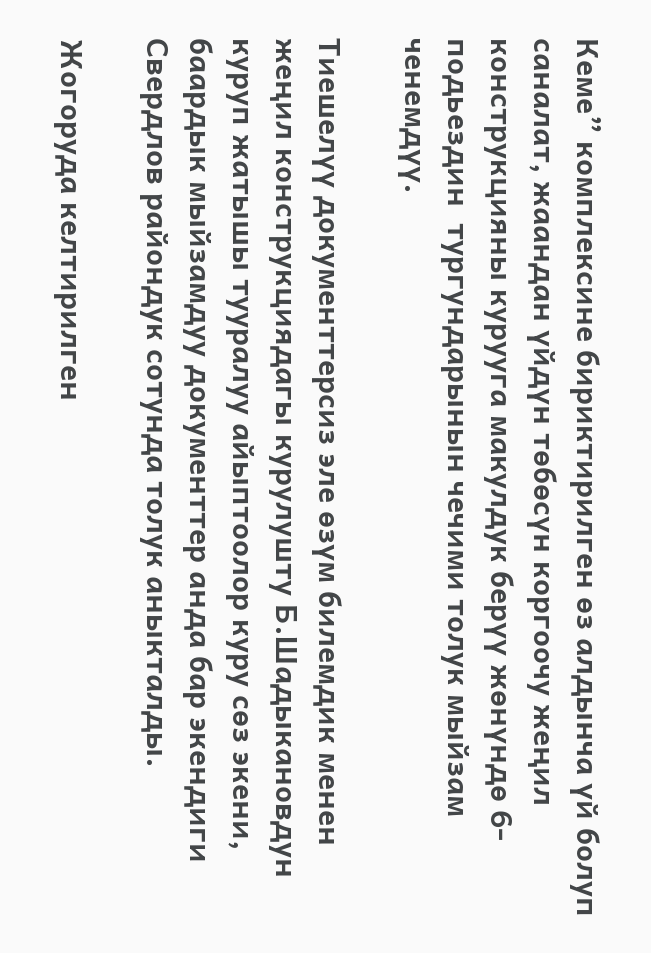Кеме” комплексине бириктирилген өз алдынча үй болуп саналат, жаандан үйдүн төбөсүн коргоочу жеңил конструкцияны курууга макулдук берүү жөнүндө 6-подьездин  тургундарынын чечими толук мыйзам ченемдүү.

Тиешелүү документтерсиз эле өзүм билемдик менен жеңил конструкциядагы курулушту Б.Шадыкановдун куруп жатышы тууралуу айыптоолор куру сөз экени, баардык мыйзамдуу документтер анда бар экендиги Свердлов райондук сотунда толук аныкталды.

Жогоруда келтирилген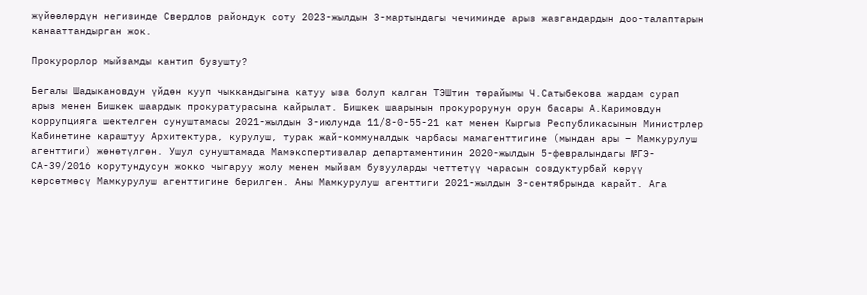жүйөөлөрдүн негизинде Свердлов райондук соту 2023-жылдын 3-мартындагы чечиминде арыз жазгандардын доо-талаптарын канааттандырган жок.

Прокурорлор мыйзамды кантип бузушту?

Бегалы Шадыкановдун үйдөн кууп чыккандыгына катуу ыза болуп калган ТЭШтин төрайымы Ч.Сатыбекова жардам сурап арыз менен Бишкек шаардык прокуратурасына кайрылат. Бишкек шаарынын прокурорунун орун басары А.Каримовдун коррупцияга шектелген сунуштамасы 2021-жылдын 3-июлунда 11/8-0-55-21 кат менен Кыргыз Республикасынын Министрлер Кабинетине караштуу Архитектура, курулуш, турак жай-коммуналдык чарбасы мамагенттигине (мындан ары – Мамкурулуш агенттиги) жөнөтүлгөн. Ушул сунуштамада Мамэкспертизалар департаментинин 2020-жылдын 5-февралындагы №ГЭ-СА-39/2016 корутундусун жокко чыгаруу жолу менен мыйзам бузууларды четтетүү чарасын создуктурбай көрүү көрсөтмөсү Мамкурулуш агенттигине берилген. Аны Мамкурулуш агенттиги 2021-жылдын 3-сентябрында карайт. Ага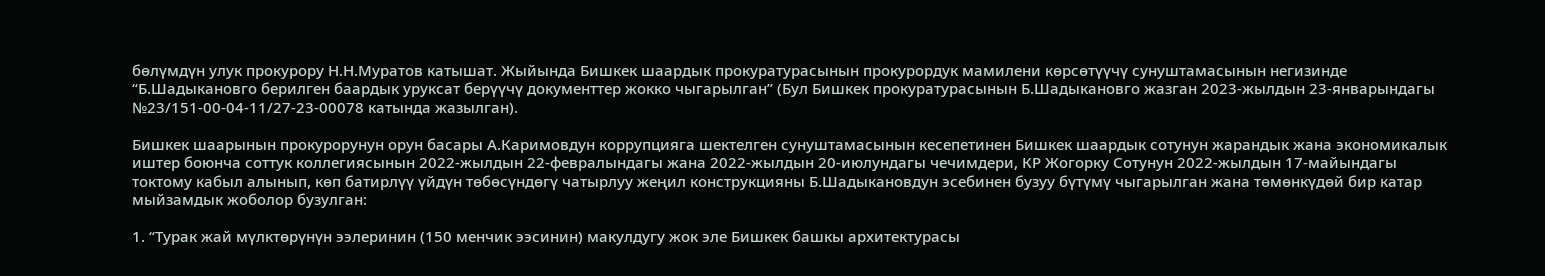бөлүмдүн улук прокурору Н.Н.Муратов катышат. Жыйында Бишкек шаардык прокуратурасынын прокурордук мамилени көрсөтүүчү сунуштамасынын негизинде “Б.Шадыкановго берилген баардык уруксат берүүчү документтер жокко чыгарылган” (Бул Бишкек прокуратурасынын Б.Шадыкановго жазган 2023-жылдын 23-январындагы №23/151-00-04-11/27-23-00078 катында жазылган).

Бишкек шаарынын прокурорунун орун басары А.Каримовдун коррупцияга шектелген сунуштамасынын кесепетинен Бишкек шаардык сотунун жарандык жана экономикалык иштер боюнча соттук коллегиясынын 2022-жылдын 22-февралындагы жана 2022-жылдын 20-июлундагы чечимдери, КР Жогорку Сотунун 2022-жылдын 17-майындагы токтому кабыл алынып, көп батирлүү үйдүн төбөсүндөгү чатырлуу жеңил конструкцияны Б.Шадыкановдун эсебинен бузуу бүтүмү чыгарылган жана төмөнкүдөй бир катар мыйзамдык жоболор бузулган:

1. “Турак жай мүлктөрүнүн ээлеринин (150 менчик ээсинин) макулдугу жок эле Бишкек башкы архитектурасы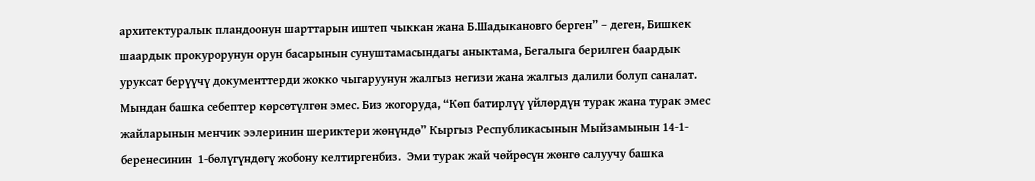архитектуралык пландоонун шарттарын иштеп чыккан жана Б.Шадыкановго берген” – деген, Бишкек шаардык прокурорунун орун басарынын сунуштамасындагы аныктама, Бегалыга берилген баардык уруксат берүүчү документтерди жокко чыгаруунун жалгыз негизи жана жалгыз далили болуп саналат.  Мындан башка себептер көрсөтүлгөн эмес. Биз жогоруда, “Көп батирлүү үйлөрдүн турак жана турак эмес жайларынын менчик ээлеринин шериктери жөнүндө” Кыргыз Республикасынын Мыйзамынын 14-1-беренесинин  1-бөлүгүндөгү жобону келтиргенбиз.  Эми турак жай чөйрөсүн жөнгө салуучу башка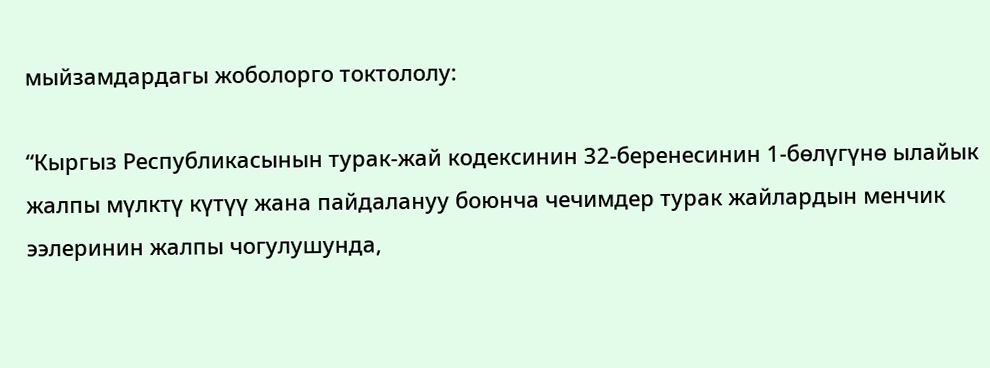мыйзамдардагы жоболорго токтололу:

“Кыргыз Республикасынын турак-жай кодексинин 32-беренесинин 1-бөлүгүнө ылайык жалпы мүлктү күтүү жана пайдалануу боюнча чечимдер турак жайлардын менчик ээлеринин жалпы чогулушунда,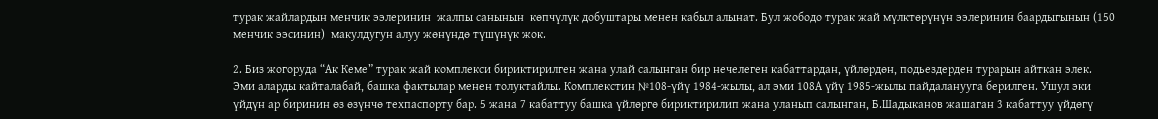турак жайлардын менчик ээлеринин  жалпы санынын  көпчүлүк добуштары менен кабыл алынат. Бул жободо турак жай мүлктөрүнүн ээлеринин баардыгынын (150 менчик ээсинин)  макулдугун алуу жөнүндө түшүнүк жок.

2. Биз жогоруда “Ак Кеме” турак жай комплекси бириктирилген жана улай салынган бир нечелеген кабаттардан, үйлөрдөн, подьездерден турарын айткан элек. Эми аларды кайталабай, башка фактылар менен толуктайлы. Комплекстин №108-үйү 1984-жылы, ал эми 108А үйү 1985-жылы пайдаланууга берилген. Ушул эки үйдүн ар биринин өз өзүнчө техпаспорту бар. 5 жана 7 кабаттуу башка үйлөргө бириктирилип жана уланып салынган, Б.Шадыканов жашаган 3 кабаттуу үйдөгү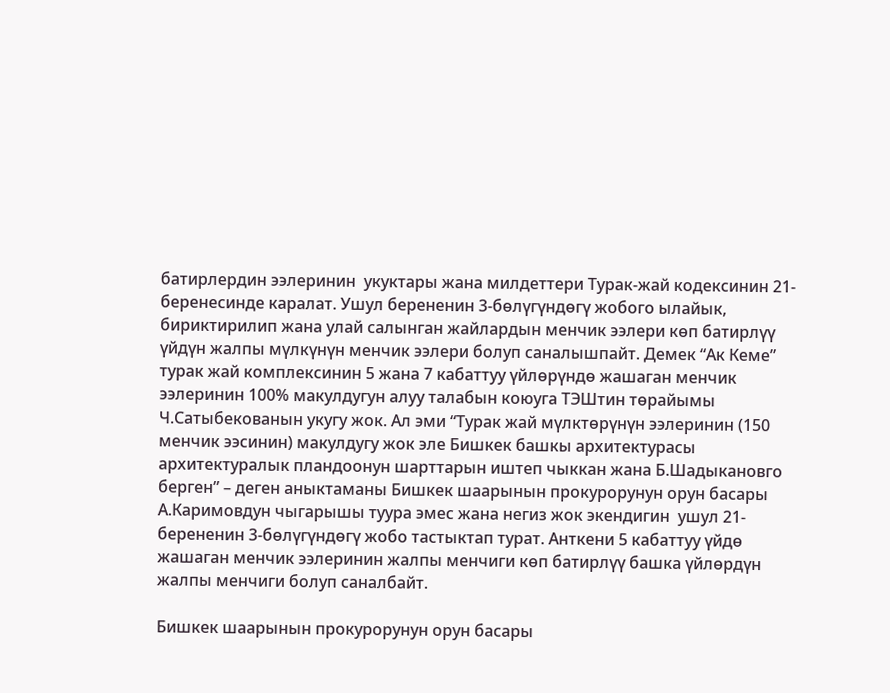батирлердин ээлеринин  укуктары жана милдеттери Турак-жай кодексинин 21-беренесинде каралат. Ушул берененин 3-бөлүгүндөгү жобого ылайык, бириктирилип жана улай салынган жайлардын менчик ээлери көп батирлүү үйдүн жалпы мүлкүнүн менчик ээлери болуп саналышпайт. Демек “Ак Кеме” турак жай комплексинин 5 жана 7 кабаттуу үйлөрүндө жашаган менчик ээлеринин 100% макулдугун алуу талабын коюуга ТЭШтин төрайымы Ч.Сатыбекованын укугу жок. Ал эми “Турак жай мүлктөрүнүн ээлеринин (150 менчик ээсинин) макулдугу жок эле Бишкек башкы архитектурасы архитектуралык пландоонун шарттарын иштеп чыккан жана Б.Шадыкановго берген” – деген аныктаманы Бишкек шаарынын прокурорунун орун басары А.Каримовдун чыгарышы туура эмес жана негиз жок экендигин  ушул 21-берененин 3-бөлүгүндөгү жобо тастыктап турат. Анткени 5 кабаттуу үйдө жашаган менчик ээлеринин жалпы менчиги көп батирлүү башка үйлөрдүн жалпы менчиги болуп саналбайт.

Бишкек шаарынын прокурорунун орун басары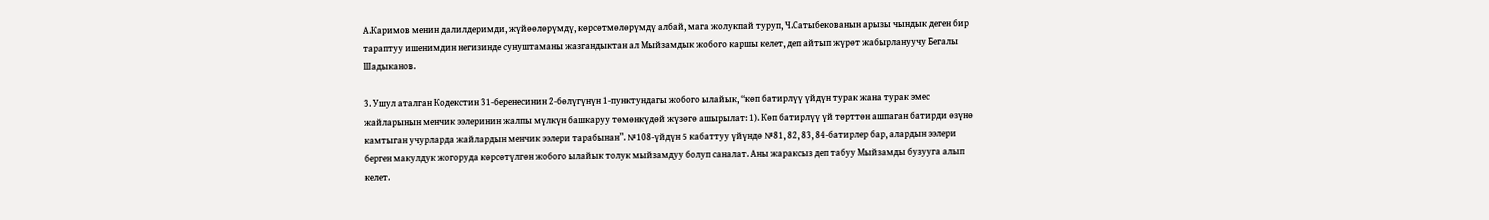А.Каримов менин далилдеримди, жүйөөлөрүмдү, көрсөтмөлөрүмдү албай, мага жолукпай туруп, Ч.Сатыбекованын арызы чындык деген бир тараптуу ишенимдин негизинде сунуштаманы жазгандыктан ал Мыйзамдык жобого каршы келет, деп айтып жүрөт жабырлануучу Бегалы Шадыканов.

3. Ушул аталган Кодекстин 31-беренесинин 2-бөлүгүнүн 1-пунктундагы жобого ылайык, “көп батирлүү үйдүн турак жана турак эмес жайларынын менчик ээлеринин жалпы мүлкүн башкаруу төмөнкүдөй жүзөгө ашырылат: 1). Көп батирлүү үй төрттөн ашпаган батирди өзүнө камтыган учурларда жайлардын менчик ээлери тарабынан”. №108-үйдүн 5 кабаттуу үйүндө №81, 82, 83, 84-батирлер бар, алардын ээлери берген макулдук жогоруда көрсөтүлгөн жобого ылайык толук мыйзамдуу болуп саналат. Аны жараксыз деп табуу Мыйзамды бузууга алып келет.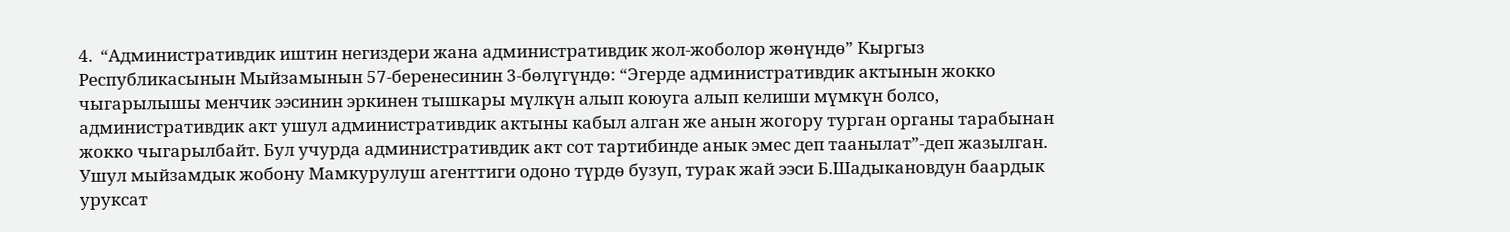4.  “Административдик иштин негиздери жана административдик жол-жоболор жөнүндө” Кыргыз Республикасынын Мыйзамынын 57-беренесинин 3-бөлүгүндө: “Эгерде административдик актынын жокко чыгарылышы менчик ээсинин эркинен тышкары мүлкүн алып коюуга алып келиши мүмкүн болсо, административдик акт ушул административдик актыны кабыл алган же анын жогору турган органы тарабынан жокко чыгарылбайт. Бул учурда административдик акт сот тартибинде анык эмес деп таанылат”-деп жазылган. Ушул мыйзамдык жобону Мамкурулуш агенттиги одоно түрдө бузуп, турак жай ээси Б.Шадыкановдун баардык уруксат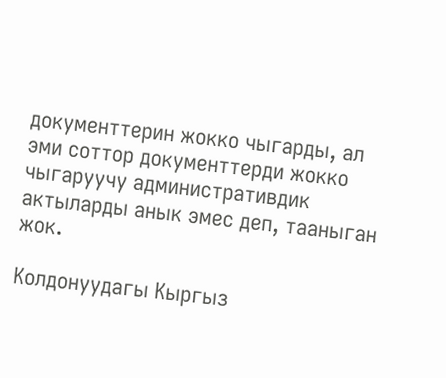документтерин жокко чыгарды, ал эми соттор документтерди жокко чыгаруучу административдик актыларды анык эмес деп, тааныган жок.

Колдонуудагы Кыргыз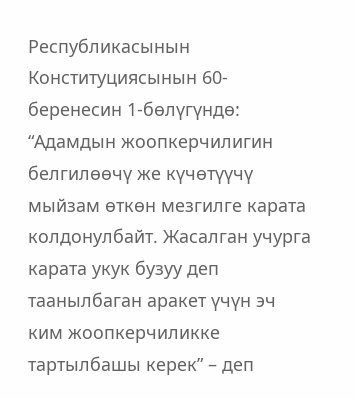Республикасынын Конституциясынын 60-беренесин 1-бөлүгүндө: “Адамдын жоопкерчилигин белгилөөчү же күчөтүүчү мыйзам өткөн мезгилге карата колдонулбайт. Жасалган учурга карата укук бузуу деп таанылбаган аракет үчүн эч ким жоопкерчиликке тартылбашы керек” – деп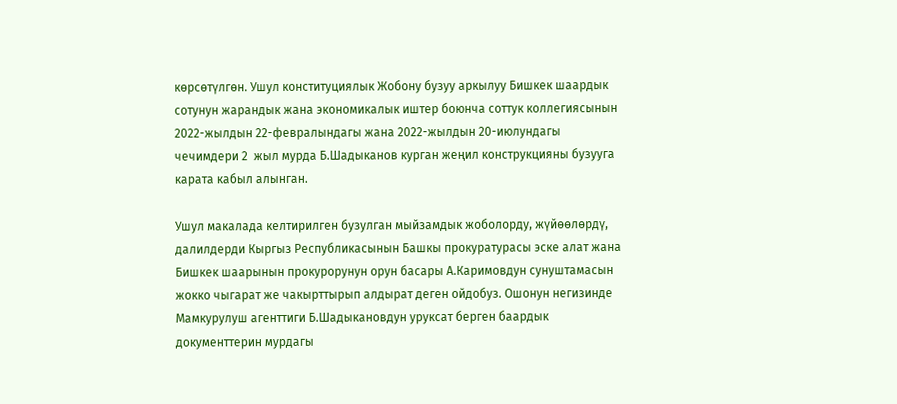көрсөтүлгөн. Ушул конституциялык Жобону бузуу аркылуу Бишкек шаардык сотунун жарандык жана экономикалык иштер боюнча соттук коллегиясынын 2022-жылдын 22-февралындагы жана 2022-жылдын 20-июлундагы чечимдери 2  жыл мурда Б.Шадыканов курган жеңил конструкцияны бузууга карата кабыл алынган.

Ушул макалада келтирилген бузулган мыйзамдык жоболорду, жүйөөлөрдү, далилдерди Кыргыз Республикасынын Башкы прокуратурасы эске алат жана Бишкек шаарынын прокурорунун орун басары А.Каримовдун сунуштамасын жокко чыгарат же чакырттырып алдырат деген ойдобуз. Ошонун негизинде Мамкурулуш агенттиги Б.Шадыкановдун уруксат берген баардык документтерин мурдагы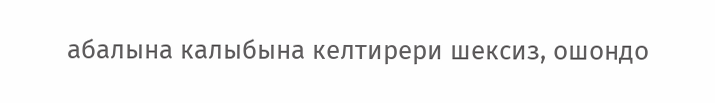абалына калыбына келтирери шексиз, ошондо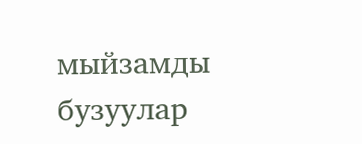мыйзамды бузуулар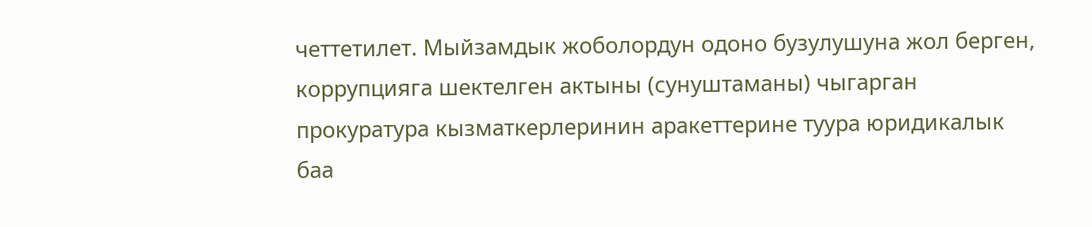четтетилет. Мыйзамдык жоболордун одоно бузулушуна жол берген, коррупцияга шектелген актыны (сунуштаманы) чыгарган прокуратура кызматкерлеринин аракеттерине туура юридикалык баа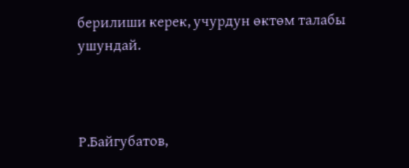берилиши керек, учурдун өктөм талабы ушундай.



Р.Байгубатов,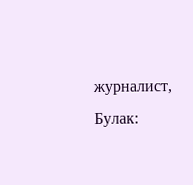журналист, Булак: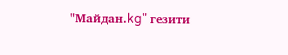"Майдан.kg" гезити